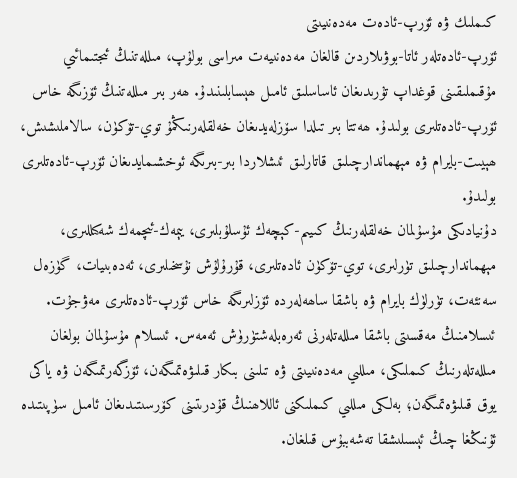كىملىك ۋە ئۆرپ-ئادەت مەدەنىيىتى
ئۆرپ-ئادەتلەر ئاتا-بوۋىلاردىن قالغان مەدەنىيەت مىراسى بولۇپ، مىللەتنىڭ ئىجتىمائىي مۇقىملىقىنى قوغداپ تۇرىدىغان ئاساسلىق ئامىل ھېسابلىنىدۇ. ھەر بىر مىللەتنىڭ ئۆزىگە خاس ئۆرپ-ئادەتلىرى بولىدۇ. ھەتتا بىر تىلدا سۆزلەيدىغان خەلقلەرنىڭمۇ توي-تۆكۈن، سالاملىشىش، ھېيىت-بايرام ۋە مېھماندارچىلىق قاتارلىق ئىشلاردا بىر-بىرىگە ئوخشىمايدىغان ئۆرپ-ئادەتلىرى بولىدۇ.
دۇنيادىكى مۇسۇلمان خەلقلەرنىڭ كىيىم-كېچەك ئۇسلۇبلىرى، يېمەك-ئىچمەك شەكىللىرى، مېھماندارچىلىق تۈرلىرى، توي-تۆكۈن ئادەتلىرى، قۇرۇلۇش نۇسخىلىرى، ئەدەبىيات، گۈزەل سەنئەت، تۈرلۈك بايرام ۋە باشقا ساھەلەردە ئۆزلىرىگە خاس ئۆرپ-ئادەتلىرى مەۋجۇت.
ئىسلامنىڭ مەقسىتى باشقا مىللەتلەرنى ئەرەبلەشتۈرۈش ئەمەس. ئىسلام مۇسۇلمان بولغان مىللەتلەرنىڭ كىملىكى، مىللىي مەدەنىيىتى ۋە تىلىنى بىكار قىلىۋەتمىگەن، ئۆزگەرتمىگەن ۋە ياكى يوق قىلىۋەتمىگەن؛ بەلكى مىللىي كىملىكنى ئاللاھنىڭ قۇدرىتىنى كۆرسىتىدىغان ئامىل سۈپىتىدە ئۇنىڭغا چىڭ ئېسىلىشقا تەشەببۇس قىلغان.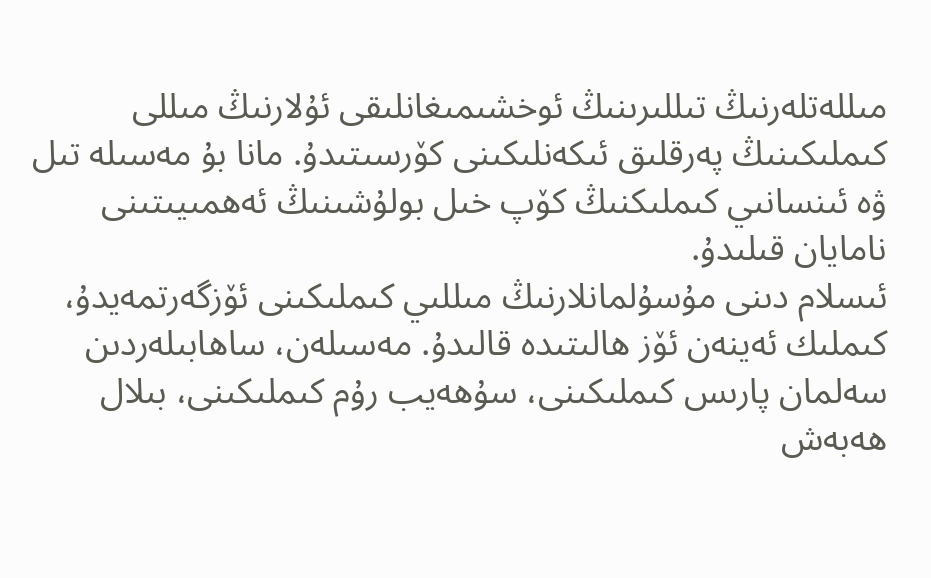مىللەتلەرنىڭ تىللىرىنىڭ ئوخشىمىغانلىقى ئۇلارنىڭ مىللى كىملىكىنىڭ پەرقلىق ئىكەنلىكىنى كۆرسىتىدۇ. مانا بۇ مەسىلە تىل ۋە ئىنسانىي كىملىكنىڭ كۆپ خىل بولۇشىنىڭ ئەھمىيىتىنى نامايان قىلىدۇ.
ئىسلام دىنى مۇسۇلمانلارنىڭ مىللىي كىملىكىنى ئۆزگەرتمەيدۇ، كىملىك ئەينەن ئۆز ھالىتىدە قالىدۇ. مەسىلەن، ساھابىلەردىن سەلمان پارىس كىملىكىنى، سۇھەيب رۇم كىملىكىنى، بىلال ھەبەش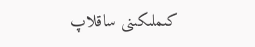كىملىكىنى ساقلاپ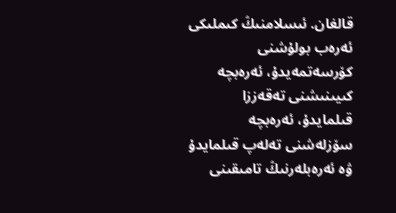قالغان. ئىسلامنىڭ كىملىكى ئەرەب بولۇشنى كۆرسەتمەيدۇ، ئەرەبچە كىيىنىشنى تەقەززا قىلمايدۇ، ئەرەبچە سۆزلەشنى تەلەپ قىلمايدۇ ۋە ئەرەبلەرنىڭ تامىقىنى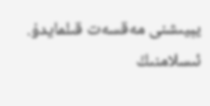يېيىشنى مەقسەت قىلمايدۇ. ئىسلامنىڭ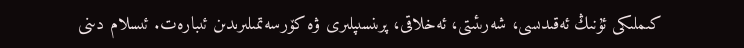كىملىكى ئۇنىڭ ئەقىدىسى، شەرىئىتى، ئەخلاقى، پرىنسىپلىرى ۋە كۆرسەتمىلىرىدىن ئىبارەت. ئىسلام دىنى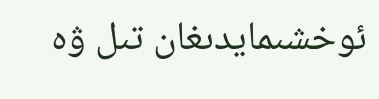ئوخشىمايدىغان تىل ۋە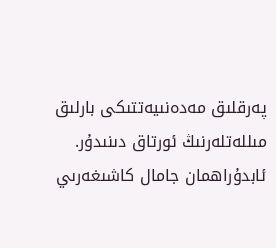پەرقلىق مەدەنىيەتتىكى بارلىق مىللەتلەرنىڭ ئورتاق دىنىدۇر.
ئابدۇراھمان جامال كاشىغەرىي